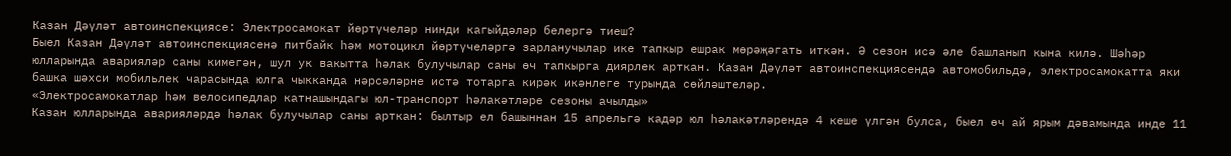Казан Дәүләт автоинспекциясе: Электросамокат йөртүчеләр нинди кагыйдәләр белергә тиеш?
Быел Казан Дәүләт автоинспекциясенә питбайк һәм мотоцикл йөртүчеләргә зарланучылар ике тапкыр ешрак мөрәҗәгать иткән. Ә сезон исә әле башланып кына килә. Шәһәр юлларында аварияләр саны кимегән, шул ук вакытта һәлак булучылар саны өч тапкырга диярлек арткан. Казан Дәүләт автоинспекциясендә автомобильдә, электросамокатта яки башка шәхси мобильлек чарасында юлга чыкканда нәрсәләрне истә тотарга кирәк икәнлеге турында сөйләштеләр.
«Электросамокатлар һәм велосипедлар катнашындагы юл-транспорт һәлакәтләре сезоны ачылды»
Казан юлларында аварияләрдә һәлак булучылар саны арткан: былтыр ел башыннан 15 апрельгә кадәр юл һәлакәтләрендә 4 кеше үлгән булса, быел өч ай ярым дәвамында инде 11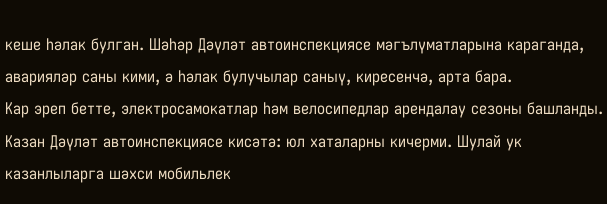кеше һәлак булган. Шәһәр Дәүләт автоинспекциясе мәгълүматларына караганда, аварияләр саны кими, ә һәлак булучылар саныү, киресенчә, арта бара.
Кар эреп бетте, электросамокатлар һәм велосипедлар арендалау сезоны башланды. Казан Дәүләт автоинспекциясе кисәтә: юл хаталарны кичерми. Шулай ук казанлыларга шәхси мобильлек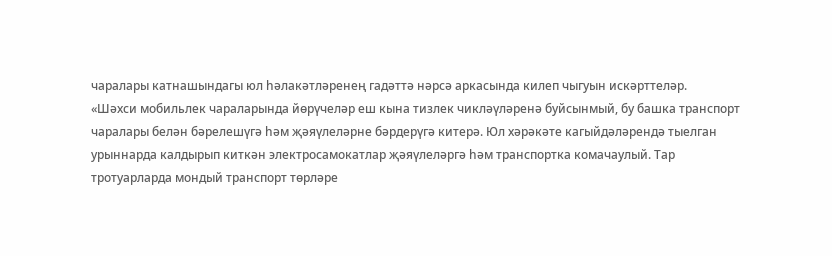чаралары катнашындагы юл һәлакәтләренең гадәттә нәрсә аркасында килеп чыгуын искәрттеләр.
«Шәхси мобильлек чараларында йөрүчеләр еш кына тизлек чикләүләренә буйсынмый, бу башка транспорт чаралары белән бәрелешүгә һәм җәяүлеләрне бәрдерүгә китерә. Юл хәрәкәте кагыйдәләрендә тыелган урыннарда калдырып киткән электросамокатлар җәяүлеләргә һәм транспортка комачаулый. Тар тротуарларда мондый транспорт төрләре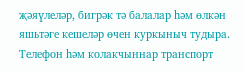җәяүлеләр, бигрәк тә балалар һәм өлкән яшьтәге кешеләр өчен куркыныч тудыра. Телефон һәм колакчыннар транспорт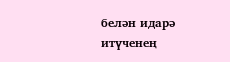белән идарә итүченең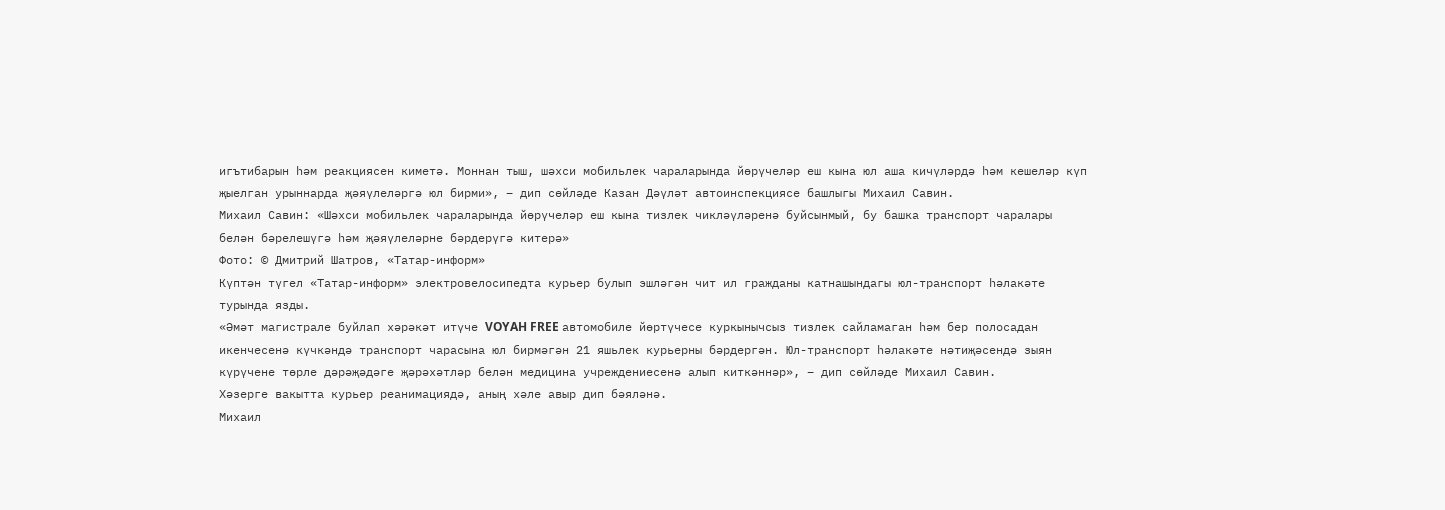игътибарын һәм реакциясен киметә. Моннан тыш, шәхси мобильлек чараларында йөрүчеләр еш кына юл аша кичүләрдә һәм кешеләр күп җыелган урыннарда җәяүлеләргә юл бирми», – дип сөйләде Казан Дәүләт автоинспекциясе башлыгы Михаил Савин.
Михаил Савин: «Шәхси мобильлек чараларында йөрүчеләр еш кына тизлек чикләүләренә буйсынмый, бу башка транспорт чаралары белән бәрелешүгә һәм җәяүлеләрне бәрдерүгә китерә»
Фото: © Дмитрий Шатров, «Татар-информ»
Күптән түгел «Татар-информ» электровелосипедта курьер булып эшләгән чит ил гражданы катнашындагы юл-транспорт һәлакәте турында язды.
«Әмәт магистрале буйлап хәрәкәт итүче VOYAH FREE автомобиле йөртүчесе куркынычсыз тизлек сайламаган һәм бер полосадан икенчесенә күчкәндә транспорт чарасына юл бирмәгән 21 яшьлек курьерны бәрдергән. Юл-транспорт һәлакәте нәтиҗәсендә зыян күрүчене төрле дәрәҗәдәге җәрәхәтләр белән медицина учреждениесенә алып киткәннәр», – дип сөйләде Михаил Савин.
Хәзерге вакытта курьер реанимациядә, аның хәле авыр дип бәяләнә.
Михаил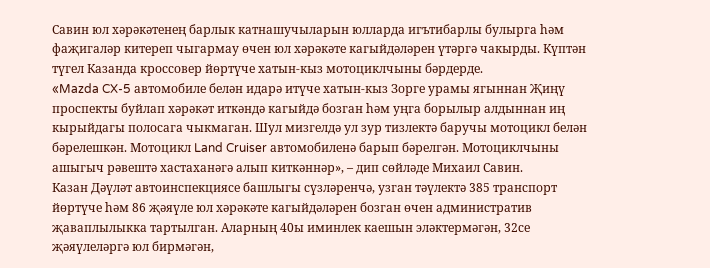Савин юл хәрәкәтенең барлык катнашучыларын юлларда игътибарлы булырга һәм фаҗигаләр китереп чыгармау өчен юл хәрәкәте кагыйдәләрен үтәргә чакырды. Күптән түгел Казанда кроссовер йөртүче хатын-кыз мотоциклчыны бәрдерде.
«Mazda CX-5 автомобиле белән идарә итүче хатын-кыз Зорге урамы ягыннан Җиңү проспекты буйлап хәрәкәт иткәндә кагыйдә бозган һәм уңга борылыр алдыннан иң кырыйдагы полосага чыкмаган. Шул мизгелдә ул зур тизлектә баручы мотоцикл белән бәрелешкән. Мотоцикл Land Cruiser автомобиленә барып бәрелгән. Мотоциклчыны ашыгыч рәвештә хастаханәгә алып киткәннәр», – дип сөйләде Михаил Савин.
Казан Дәүләт автоинспекциясе башлыгы сүзләренчә, узган тәүлектә 385 транспорт йөртүче һәм 86 җәяүле юл хәрәкәте кагыйдәләрен бозган өчен административ җаваплылыкка тартылган. Аларның 40ы иминлек каешын эләктермәгән, 32се җәяүлеләргә юл бирмәгән,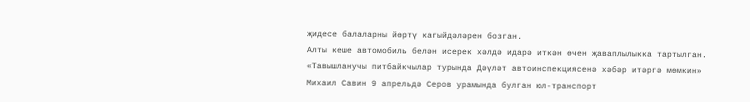җидесе балаларны йөртү кагыйдәләрен бозган.
Алты кеше автомобиль белән исерек хәлдә идарә иткән өчен җаваплылыкка тартылган.
«Тавышланучы питбайкчылар турында Дәүләт автоинспекциясенә хәбәр итәргә мөмкин»
Михаил Савин 9 апрельдә Серов урамында булган юл-транспорт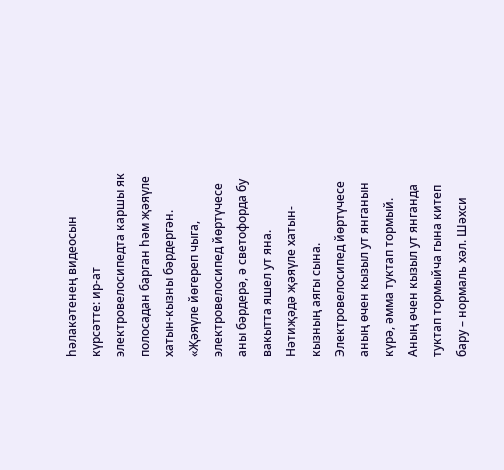һәлакәтенең видеосын күрсәтте: ир-ат электровелосипедта каршы як полосадан барган һәм җәяүле хатын-кызны бәрдергән.
«Җәяүле йөгереп чыга, электровелосипед йөртүчесе аны бәрдерә, ә светофорда бу вакытта яшел ут яна. Нәтиҗәдә җәяүле хатын-кызның аягы сына. Электровелосипед йөртүчесе аның өчен кызыл ут янганын күрә, әмма туктап тормый. Аның өчен кызыл ут янганда туктап тормыйча гына китеп бару – нормаль хәл. Шәхси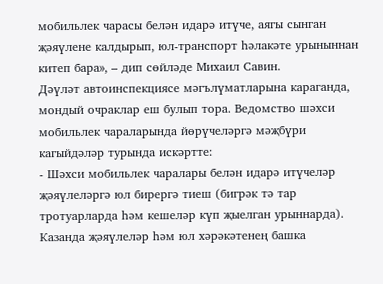мобильлек чарасы белән идарә итүче, аягы сынган җәяүлене калдырып, юл-транспорт һәлакәте урыныннан китеп бара», – дип сөйләде Михаил Савин.
Дәүләт автоинспекциясе мәгълүматларына караганда, мондый очраклар еш булып тора. Ведомство шәхси мобильлек чараларында йөрүчеләргә мәҗбүри кагыйдәләр турында искәртте:
- Шәхси мобильлек чаралары белән идарә итүчеләр җәяүлеләргә юл бирергә тиеш (бигрәк тә тар тротуарларда һәм кешеләр күп җыелган урыннарда). Казанда җәяүлеләр һәм юл хәрәкәтенең башка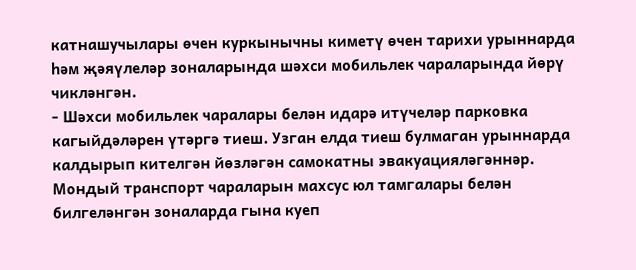катнашучылары өчен куркынычны киметү өчен тарихи урыннарда һәм җәяүлеләр зоналарында шәхси мобильлек чараларында йөрү чикләнгән.
- Шәхси мобильлек чаралары белән идарә итүчеләр парковка кагыйдәләрен үтәргә тиеш. Узган елда тиеш булмаган урыннарда калдырып кителгән йөзләгән самокатны эвакуацияләгәннәр. Мондый транспорт чараларын махсус юл тамгалары белән билгеләнгән зоналарда гына куеп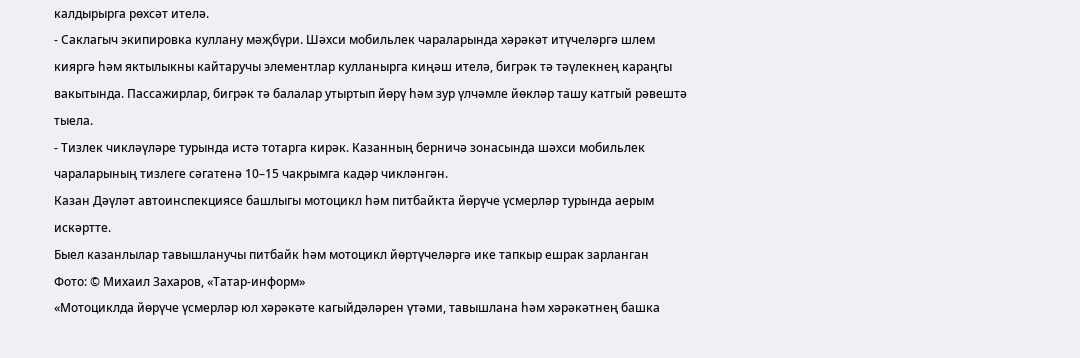калдырырга рөхсәт ителә.
- Саклагыч экипировка куллану мәҗбүри. Шәхси мобильлек чараларында хәрәкәт итүчеләргә шлем кияргә һәм яктылыкны кайтаручы элементлар кулланырга киңәш ителә, бигрәк тә тәүлекнең караңгы вакытында. Пассажирлар, бигрәк тә балалар утыртып йөрү һәм зур үлчәмле йөкләр ташу катгый рәвештә тыела.
- Тизлек чикләүләре турында истә тотарга кирәк. Казанның берничә зонасында шәхси мобильлек чараларының тизлеге сәгатенә 10–15 чакрымга кадәр чикләнгән.
Казан Дәүләт автоинспекциясе башлыгы мотоцикл һәм питбайкта йөрүче үсмерләр турында аерым искәртте.
Быел казанлылар тавышланучы питбайк һәм мотоцикл йөртүчеләргә ике тапкыр ешрак зарланган
Фото: © Михаил Захаров, «Татар-информ»
«Мотоциклда йөрүче үсмерләр юл хәрәкәте кагыйдәләрен үтәми, тавышлана һәм хәрәкәтнең башка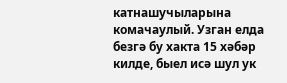катнашучыларына комачаулый. Узган елда безгә бу хакта 15 хәбәр килде, быел исә шул ук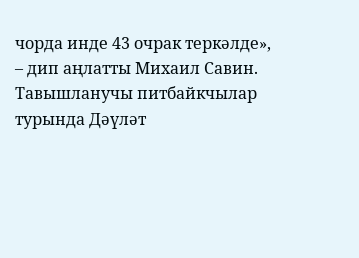чорда инде 43 очрак теркәлде», – дип аңлатты Михаил Савин.
Тавышланучы питбайкчылар турында Дәүләт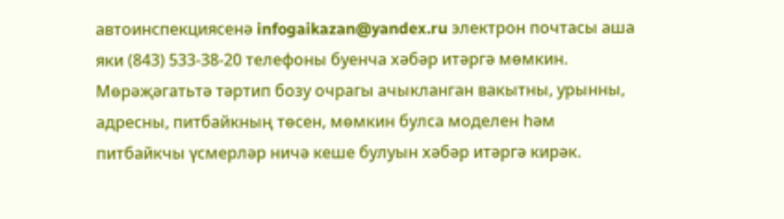автоинспекциясенә infogaikazan@yandex.ru электрон почтасы аша яки (843) 533-38-20 телефоны буенча хәбәр итәргә мөмкин. Мөрәҗәгатьтә тәртип бозу очрагы ачыкланган вакытны, урынны, адресны, питбайкның төсен, мөмкин булса моделен һәм питбайкчы үсмерләр ничә кеше булуын хәбәр итәргә кирәк.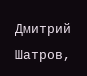Дмитрий Шатров,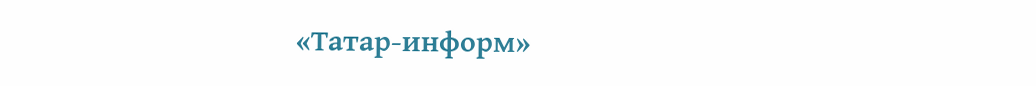«Татар-информ»